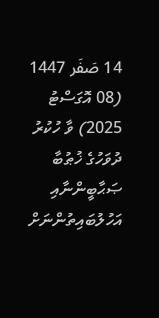14 صَفَر 1447 (08 އޮގަސްޓު 2025) ވާ ހުކުރު ދުވަހުގެ ޚުޠުބާ
ޞަޙާބީންނާއި އަހުލުބައިތުންނަށް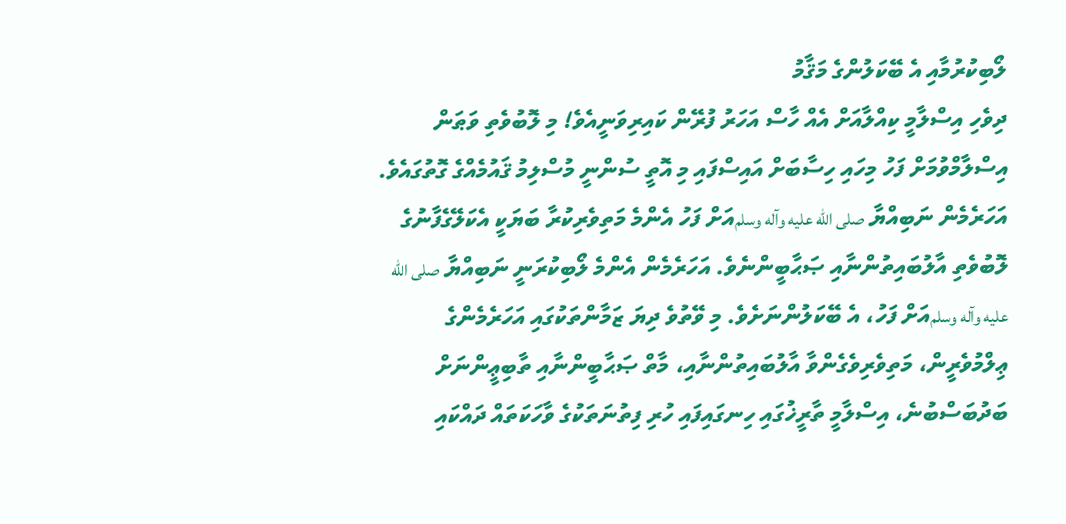ލޯބިކުރުމާއި އެ ބޭކަލުންގެ މަޤާމު
ދިވެހި އިސްލާމީ ކިއްލާއަށް އެއް ހާސް އަހަރު ފުރޭން ކައިރިވަނީއެވެ! މި ލޮބުވެތި ވަޠަން އިސްލާމްވުމަށް ފަހު މިހައި ހިސާބަށް އައިސްފައި މި އޮތީ ސުންނީ މުސްލިމު ޤައުމެއްގެ ގޮތުގައެވެ. އަހަރެމެން ނަބިއްޔާ صلى الله عليه وآله وسلمއަށް ފަހު އެންމެ މަތިވެރިކުރާ ބަޔަކީ އެކަލޭގެފާނުގެ ލޮބުވެތި އާލުބައިތުންނާއި ޞަޙާބީންނެވެ. އަހަރެމެން އެންމެ ލޯބިކުރަނީ ނަބިއްޔާ صلى الله عليه وآله وسلمއަށް ފަހު، އެ ބޭކަލުންނަށެވެ. މި ވޭތުވެ ދިޔަ ޒަމާންތަކުގައި އަހަރެމެންގެ ޢިލްމުވެރީން، މަތިވެރިވެގެންވާ އާލުބައިތުންނާއި، މާތް ޞަޙާބީންނާއި ތާބިޢީންނަށް ބަދުބަސްބުނެ، އިސްލާމީ ތާރީޚުގައި ހިނގައިފައި ހުރި ފިތުނަތަކުގެ ވާހަކަތައް ދައްކައި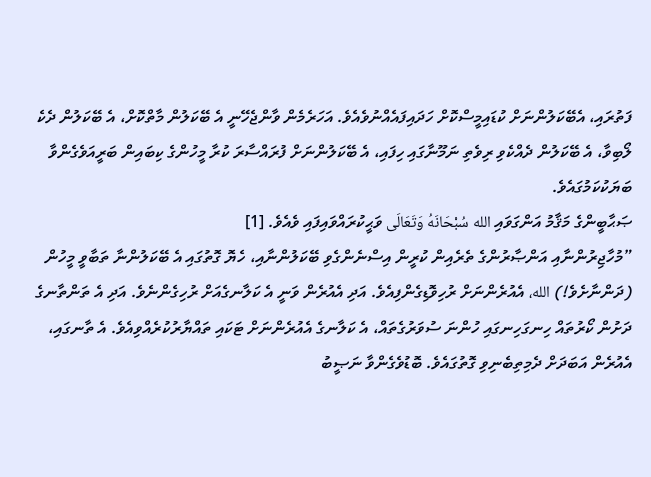ފަތުރައި، އެބޭކަލުންނަށް ކުޑައިމީސްކޮށް ހަދައިފައެއްނުވެއެވެ. އަހަރެމެން ވާންޖެހޭނީ އެ ބޭކަލުން މާތްކޮށް، އެ ބޭކަލުން ދެކެ ލޯބިވާ، އެ ބޭކަލުން ދެއްކެވި ރިވެތި ނަމޫނާގައި ހިފައި، އެ ބޭކަލުންނަށް ފުރައްސާރަ ކުރާ މީހުންގެ ކިބައިން ބަރީއަވެގެންވާ ބަޔަކުކަމުގައެވެ.
ޞަޙާބީންގެ މަޤާމު އަންގަވައި الله سُبْحَانَهُ وَتَعَالَى ވަޙީކުރައްވައިފައި ވެއެވެ. [1]
”މުހާޖިރުންނާއި އަންޞާރުންގެ ތެރެއިން ކުރީން އިސްނެންގެވި ބޭކަލުންނާއި، ހެޔޮ ގޮތުގައި އެ ބޭކަލުންނާ ތަބާވީ މީހުން (ދަންނާށެވެ!) الله، އެއުރެންނަށް ރުހިވޮޑިގެންފިއެވެ. އަދި އެއުރެން ވަނީ އެ ކަލާނގެއަށް ރުހިގެންނެވެ. އަދި އެ ތަންތާނގެ ދަށުން ކޯރުތައް ހިނގަހިނގައި ހުންނަ ސުވަރުގެތައް، އެ ކަލާނގެ އެއުރެންނަށް ޓަކައި ތައްޔާރުކުރެއްވިއެވެ. އެ ތާނގައި، އެއުރެން އަބަދަށް ދެމިތިބެނިވި ގޮތުގައެވެ. ބޮޑުވެގެންވާ ނަޞީބު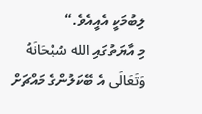ލިބުމަކީ އެއީއެވެ.“
މި އާޔަތުގައި الله سُبْحَانَهُ وَتَعَالَى އެ ބޭކަލުންގެ މައްޗަށް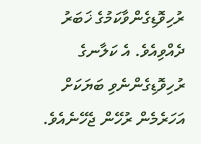ރުހިވޮޑިގެންވާކަމުގެ ޚަބަރު ދެއްވިއެވެ. އެ ކަލާނގެ ރުހިވޮޑިގެންނެވި ބަޔަކަށް އަހަރެމެން ރުހޭން ޖެހޭނެއެވެ.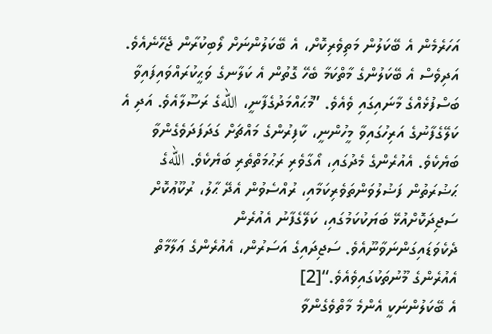އަހަރެމެން އެ ބޭކަލުން މަތިވެރިކޮށް، އެ ބޭކަލުންނަށް ލޯބިކުރާން ޖެހޭނެއެވެ. އަދިވެސް އެ ބޭކަލުންގެ މާތްކަމާ ބެހޭ ގޮތުން އެ ކަލާނގެ ވަޙީކުރައްވައިފައިވާ ބަސްފުޅެއްގެ މާނައިގައި ވެއެވެ. ”މުޙައްމަދުގެފާނީ، اللهގެ ރަސޫލާއެވެ. އަދި އެ ކަލޭގެފާނުގެ އަރިހުގައިވާ މީހުންނީ، ކާފިރުންގެ މައްޗަށް ގަދަފަދަވެގެންވާ ބަޔެކެވެ. އެއުރެންގެ މެދުގައި، އޯގާވެރި ރަޙުމަތްތެރި ބަޔެކެވެ. اللهގެ ޙަޟުރަތުން ފަޟުލުވަންތަވެރިކަމާއި، ރުއްސެވުން އެދޭ ޙާލު، ރުކޫޢުކޮށް ސަޖިދަކޮށްއުޅޭ ބަޔަކުކަމުގައި، ކަލޭގެފާނު އެއުރެން ދެކެވަޑައިގަންނަވާނޫއެވެ. ސަޖިދައިގެ އަސަރުން، އެއުރެންގެ ޢަލާމާތް އެއުރެންގެ މޫނުތަކުގައިވެއެވެ.“[2]
އެ ބޭކަލުންނަކީ އެންމެ މާތްވެގެންވާ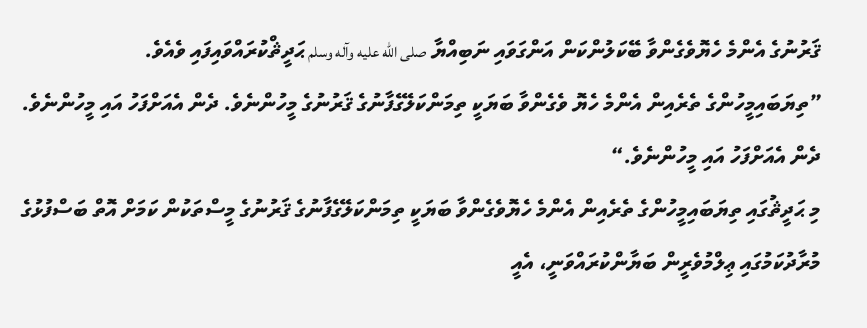ޤަރުނުގެ އެންމެ ހެޔޮވެގެންވާ ބޭކަލުންކަން އަންގަވައި ނަބިއްޔާ صلى الله عليه وآله وسلم ޙަދީޘްކުރައްވައިފައި ވެއެވެ.
”ތިޔަބައިމީހުންގެ ތެރެއިން އެންމެ ހެޔޮ ވެގެންވާ ބަޔަކީ ތިމަންކަލޭގެފާނުގެ ޤަރުނުގެ މީހުންނެވެ. ދެން އެއަށްފަހު އައި މީހުންނެވެ. ދެން އެއަށްފަހު އައި މީހުންނެވެ.“
މި ޙަދީޘުގައި ތިޔަބައިމީހުންގެ ތެރެއިން އެންމެ ހެޔޮވެގެންވާ ބަޔަކީ ތިމަންކަލޭގެފާނުގެ ޤަރުނުގެ މީސްތަކުން ކަމަށް އޮތް ބަސްފުޅުގެ މުރާދުކަމުގައި ޢިލްމުވެރީން ބަޔާންކުރައްވަނީ، އެއީ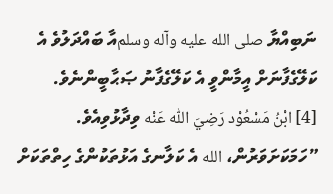ނަބިއްޔާ صلى الله عليه وآله وسلمއާ ބައްދަލުވެ އެ ކަލޭގެފާނަށް އީމާންވީ އެ ކަލޭގެފާނު ޞަޙާބީންނެވެ.
[4] ابْنُ مَسْعُوْد رَضِيَ اللّٰه عَنْه ވިދާޅުވިއެވެ. ”ހަމަކަށަވަރުން، الله އެ ކަލާނގެ އަޅުތަކުންގެ ހިތްތަކަށް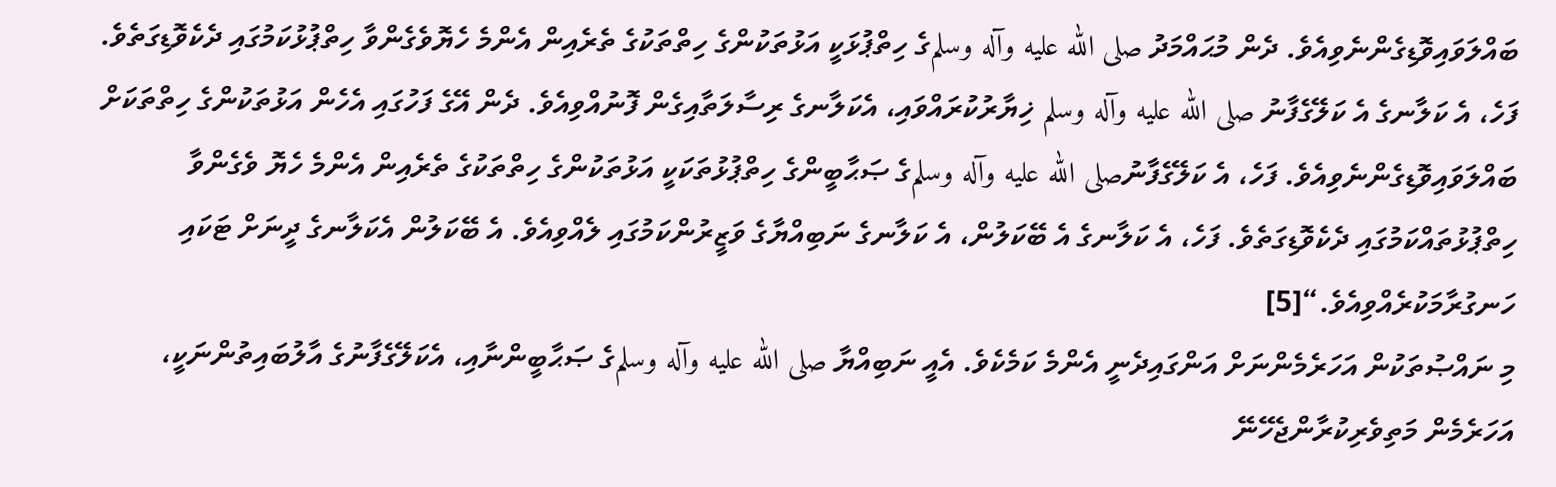ބައްލަވައިވޮޑިގެންނެވިއެވެ. ދެން މުޙައްމަދު صلى الله عليه وآله وسلمގެ ހިތްޕުޅަކީ އަޅުތަކުންގެ ހިތްތަކުގެ ތެރެއިން އެންމެ ހެޔޮވެގެންވާ ހިތްޕުޅުކަމުގައި ދެކެވޮޑިގަތެވެ. ފަހެ، އެ ކަލާނގެ އެ ކަލޭގެފާނު صلى الله عليه وآله وسلم ޚިޔާރުކުރައްވައި، އެކަލާނގެ ރިސާލަތާއިގެން ފޮނުއްވިއެވެ. ދެން އޭގެ ފަހުގައި އެހެން އަޅުތަކުންގެ ހިތްތަކަށް ބައްލަވައިވޮޑިގެންނެވިއެވެ. ފަހެ، އެ ކަލޭގެފާނުصلى الله عليه وآله وسلمގެ ޞަޙާބީންގެ ހިތްޕުޅުތަކަކީ އަޅުތަކުންގެ ހިތްތަކުގެ ތެރެއިން އެންމެ ހެޔޮ ވެގެންވާ ހިތްޕުޅުތައްކަމުގައި ދެކެވޮޑިގަތެވެ. ފަހެ، އެ ކަލާނގެ އެ ބޭކަލުން، އެ ކަލާނގެ ނަބިއްޔާގެ ވަޒީރުންކަމުގައި ލެއްވިއެވެ. އެ ބޭކަލުން އެކަލާނގެ ދީނަށް ޓަކައި ހަނގުރާމަކުރެއްވިއެވެ.“[5]
މި ނައްޞުތަކުން އަހަރެމެންނަށް އަންގައިދެނީ އެންމެ ކަމެކެވެ. އެއީ ނަބިއްޔާ صلى الله عليه وآله وسلمގެ ޞަޙާބީންނާއި، އެކަލޭގެފާނުގެ އާލުބައިތުންނަކީ، އަހަރެމެން މަތިވެރިކުރާންޖެހޭނޭ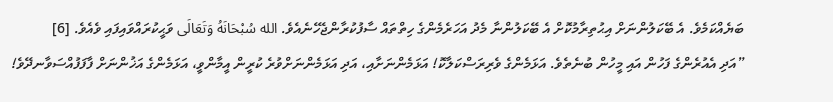ބަޔެއްކަމެވެ. އެ ބޭކަލުންނަށް އިޙުތިރާމުކޮށް އެ ބޭކަލުންނާ މެދު އަހަރެމެންގެ ހިތްތައް ސާފުކުރާންޖެހޭނެއެވެ. الله سُبْحَانَهُ وَتَعَالَى ވަޙީކުރައްވައިފައި ވެއެވެ. [6]
”އަދި އެއުރެންގެ ފަހުން އައި މީހުން ބުނެތެވެ. އަޅަމެންގެ ވެރިރަސްކަލާކޮ! އަޅަމެންނަށާއި، އަދި އަޅަމެންނަށްވުރެ ކުރީން އީމާންވީ، އަޅަމެންގެ އަޚުންނަށް ފާފަފުއްސަވާނދޭވެ!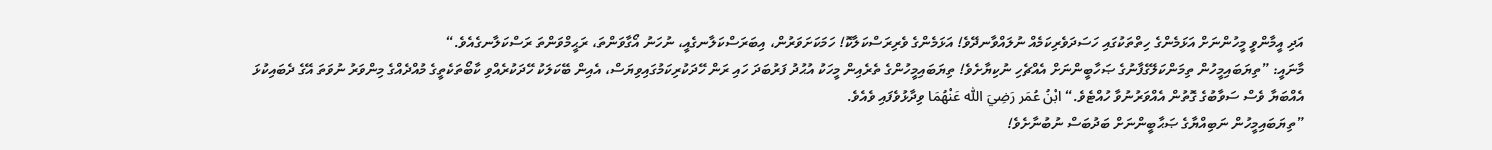އަދި އީމާންވީ މީހުންނަށް އަޅަމެންގެ ހިތްތަކުގައި ހަސަދަވެރިކަމެއް ނުލައްވާނދޭވެ! އަޅަމެންގެ ވެރިރަސްކަލާކޮ! ހަމަކަށަވަރުން، އިބަރަސްކަލާނގެއީ، ނުހަނު އޯގާވަންތަ، ރަޙީމްވަންތަ ރަސްކަލާނގެއެވެ.“
މާނައީ: ”ތިޔަބައިމީހުން ތިމަންކަލޭގެފާނުގެ ޞަހާބީންނަށް އެއްޗެހި ނުކިޔާށެވެ! ތިޔަބައިމީހުންގެ ތެރެއިން މީހަކު އުޙުދު ފަރުބަދަ ހައި ރަން ހޭދަކުރިކަމުގައިވިޔަސް، އެއިން ބޭކަލަކު ހޭދަކުރެއްވި ކާބޯތަކެތީގެ މުއްދެއްގެ މިންވަރު ނުވަތަ އޭގެ ދެބައިކުޅަ އެއްބަޔާ ވެސް ސަވާބުގެ ގޮތުން އެއްވަރުނުވާ ހުއްޓެވެ.“ ابْنُ عُمَر رَضِيَ اللّٰه عَنْهُمَا ވިދާޅުވެފައި ވެއެވެ.
”ތިޔަބައިމީހުން ނަބިއްޔާގެ ޞަޙާބީންނަށް ބަދުބަސް ނުބުނާށެވެ!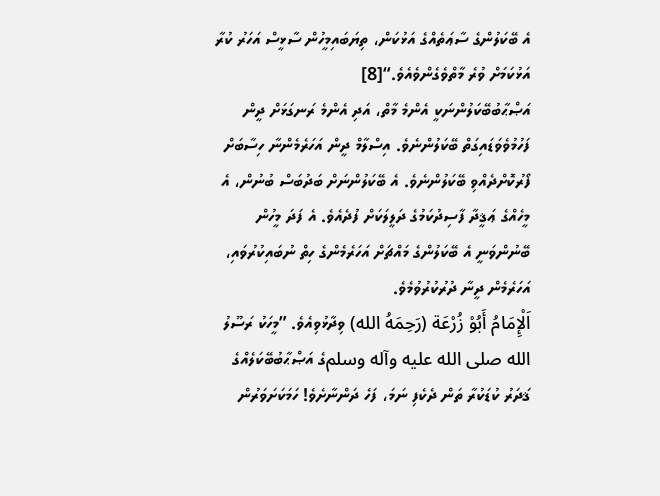އެ ބޭކަލުންގެ ސާޢަތެއްގެ އަޅުކަން، ތިޔަބައިމީހުން ސާޅީސް އަހަރު ކުރާ އަޅުކަމަށް ވުރެ މާތްވެގެންވެއެވެ.“[8]
އަޞްޙާބުބޭކަލުންނަކީ އެންމެ މާތް، އަދި އެންމެ ރަނގަޅަށް ދީން ފަހުމުވެވަޑައިގަތް ބޭކަލުންނެވެ. އިސްލާމް ދީން އަހަރެމެންނާ ހިސާބަށް ފޯރުކޮށްދެއްވި ބޭކަލުންނެވެ. އެ ބޭކަލުންނަށް ބަދުބަސް ބުނުން، އެ މީހެއްގެ ޢަޤީދާ ފާސިދުކަމުގެ ދަލީލަކަށް ފުދެއެވެ. އެ ފަދަ މީހުން ބޭނުންވަނީ އެ ބޭކަލުންގެ މައްޗަށް އަހަރެމެންގެ ހިތް ނުބައިކުރުވައި، އަހަރެމެން ދީނާ ދުރުކުރުވުމެވެ.
اَلْإِمَامُ أَبُوْ زُرْعَة (رَحِمَهُ الله) ވިދާޅުވިއެވެ. ”މީހަކު ރަސޫލު الله صلى الله عليه وآله وسلمގެ އަޞްޙާބުބޭކަލެއްގެ ޤަދަރު ކުޑަކުރާ ތަން ދެކެފި ނަމަ، ފަހެ ދަންނާށެވެ! ހަމަކަށަވަރުން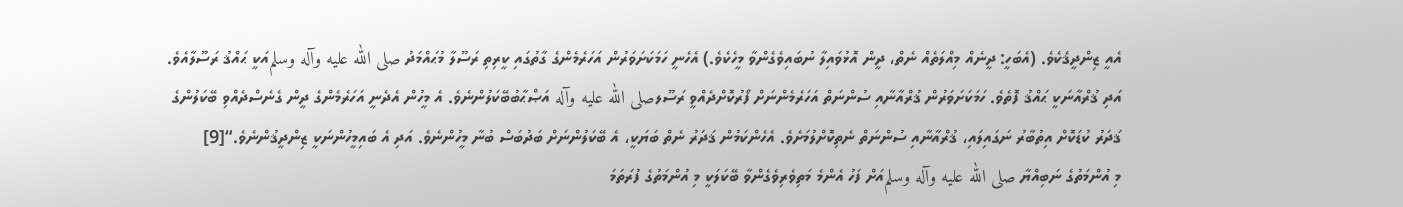އެއީ ޒިންދީޤެކެވެ. (އެބަހީ: ދީނެއް މިއްލަތެއް ނެތް، ދީން އޮޅުވައިލާ ނުބައިވެގެންވާ މީހެކެވެ.) އެހެނީ ހަމަކަށަވަރުން އަހަރެމެންގެ ގާތުގައި ކީރިތި ރަސޫލާ މުޙައްމަދު صلى الله عليه وآله وسلمއަކީ ޙައްޤު ރަސޫލާއެވެ. އަދި ޤުރްއާނަކީ ޙައްޤު ފޮތެވެ. ހަމަކަށަވަރުން ޤުރްއާނާއި ސުންނަތް އަހަރެމެންނަށް ފޯރުކޮށްދެއްވީ ރަސޫލصلى الله عليه وآله އަޞްޙާބުބޭކަލުންނެވެ. އެ މީހުން އެދެނީ އަހަރެމެންގެ ދީން ގެނެސްދެއްވި ބޭކަލުންގެ ޤަދަރު ކުޑަކޮށް އިތުބާރު ނަގައިލައި، ޤުރްއާނާއި ސުންނަތް ނެތިކޮށްލުމަށެވެ. އެހެންކަމުން ޤަދަރު ނެތް ބަޔަކީ، އެ ބޭކަލުންނަށް ބަދުބަސް ބުނާ މީހުންނެވެ. އަދި އެ ބައިމީހުންނަކީ ޒިންދީޤުންނެވެ.“[9]
މި އުންމަތުގެ ނަބިއްޔާ صلى الله عليه وآله وسلمއަށް ފަހު އެންމެ މަތިވެރިވެގެންވާ ބޭކަލަކީ މި އުންމަތުގެ ފުރަތަމަ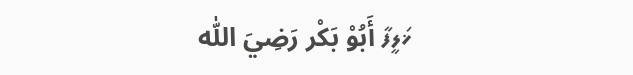ޚަލީފާ أَبُوْ بَكْر رَضِيَ اللّٰه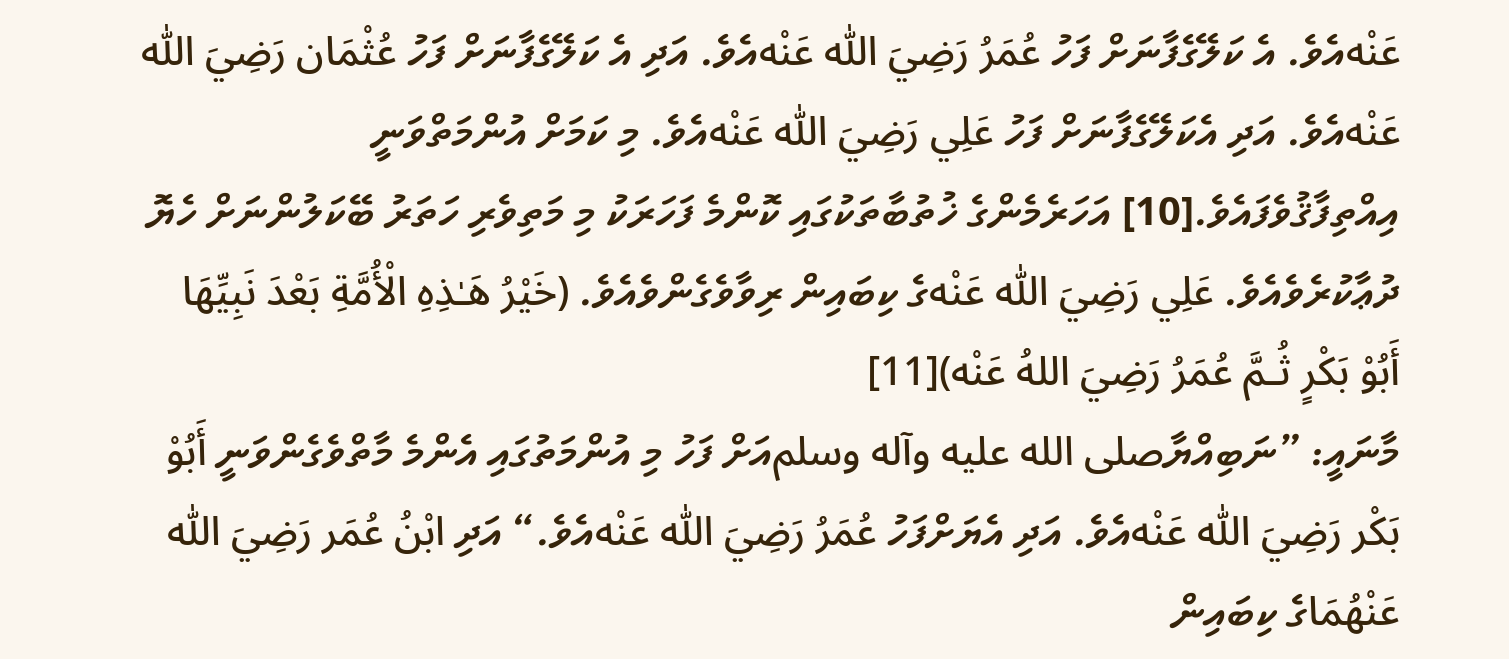عَنْهއެވެ. އެ ކަލޭގެފާނަށް ފަހު عُمَرُ رَضِيَ اللّٰه عَنْهއެވެ. އަދި އެ ކަލޭގެފާނަށް ފަހު عُثْمَان رَضِيَ اللّٰه عَنْهއެވެ. އަދި އެކަލޭގެފާނަށް ފަހު عَلِي رَضِيَ اللّٰه عَنْهއެވެ. މި ކަމަށް އުންމަތްވަނީ އިއްތިފާޤުވެފައެވެ.[10] އަހަރެމެންގެ ޚުތުބާތަކުގައި ކޮންމެ ފަހަރަކު މި މަތިވެރި ހަތަރު ބޭކަލުންނަށް ހެޔޮ ދުޢާކުރެވެއެވެ. عَلِي رَضِيَ اللّٰه عَنْهގެ ކިބައިން ރިވާވެގެންވެއެވެ. (خَيْرُ هَـٰذِهِ الْأُمَّةِ بَعْدَ نَبِيِّهَا أَبُوْ بَكْرٍ ثُـمَّ عُمَرُ رَضِيَ اللهُ عَنْه)[11]
މާނައީ: ”ނަބިއްޔާصلى الله عليه وآله وسلمއަށް ފަހު މި އުންމަތުގައި އެންމެ މާތްވެގެންވަނީ أَبُوْ بَكْر رَضِيَ اللّٰه عَنْهއެވެ. އަދި އެޔަށްފަހު عُمَرُ رَضِيَ اللّٰه عَنْهއެވެ.“ އަދި ابْنُ عُمَر رَضِيَ اللّٰه عَنْهُمَاގެ ކިބައިން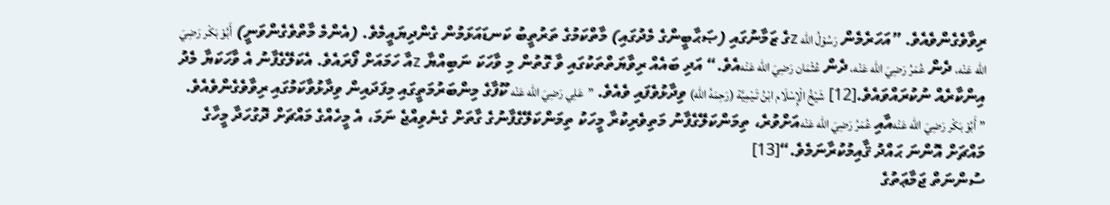ރިވާވެގެންވެއެވެ. ”އަހަރެމެން رَسُوْلُ الله zގެ ޒަމާނުގައި (ޞަޙާބީންގެ މެދުގައި) މާތްކަމުގެ ތަރުތީބު ކަނޑައަޅަމުން ގެންދިޔައީމެވެ. (އެންމެ މާތްވެގެންވަނީ) أَبُوْ بَكْر رَضِيَ اللّٰه عَنْه، ދެން عُمَرُ رَضِيَ اللّٰه عَنْه، ދެން عُثْمَان رَضِيَ اللّٰه عَنْهއެވެ.“ އަދި ބައެއް ރިވާޔަތްތަކުގައި ވާ ގޮތުން މި ވާހަކަ ނަބިއްޔާ zއާ ހަމައަށް ފޯރައެވެ. އެކަލޭގެފާނު އެ ވާހަކަޔާ މެދު އިންކާރެއް ނުކުރައްވައެވެ.[12] شَيْخُ الْإِسْلَام ابْنُ تَـيْمِيَّة (رَحِمَهُ الله) ވިދާޅުވެފައި ވެއެވެ. ”عَلِي رَضِيَ اللّٰه عَنْه ކޫފާގެ މިންބަރުމަތީގައި މިފަދައިން ވިދާޅުވާކަމުގައި ރިވާވެގެންވެއެވެ. ”أَبُوْ بَكْر رَضِيَ اللّٰه عَنْهއާއި عُمَرُ رَضِيَ اللّٰه عَنْهއަށްވުރެ، ތިމަންކަލޭގެފާނު މަތިވެރިކުރާ މީހަކު ތިމަންކަލޭގެފާނުގެ ގާތަށް ގެނެވިއްޖެ ނަމަ، އެ މީހެއްގެ މައްޗަށް ދޮގުހަދާ މީހާގެ މައްޗަށް އޮންނަ ޙައްދު ޤާއިމުކުރާނަމެވެ.“[13]
ސުންނަތް ޖަމާޢަތުގެ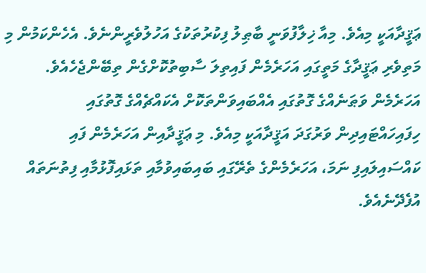ޢަޤީދާއަކީ މިއެވެ. މިއާ ޚިލާފުވަނީ ބާޠިލު ފިކުރުތަކުގެ އަހުލުވެރީންނެވެ. އެހެންކަމުން މި މަތިވެރި ޢަޤީދާގެ މަތީގައި އަހަރެމެން ފައިތިލަ ސާބިތުކޮށްގެން ތިބޭންޖެހެއެވެ.  އަހަރެމެން ވަޠަނެއްގެ ގޮތުގައި އެއްބައިވަންތަކޮށް އެކައްޗެއްގެ ގޮތުގައި ހިފައިހައްޓައިދިން ވަރުގަދަ އަޤީދާއަކީ މިއެވެ. މި ޢަޤީދާއިން އަހަރެމެން ފައި ކައްސައިލައިފި ނަމަ، އަހަރެމެންގެ ތެރޭގައި ބައިބައިވުމާއި ތަޅައިފޮޅުމާއި ފިތުނަތައް އުފެދޭނެއެވެ.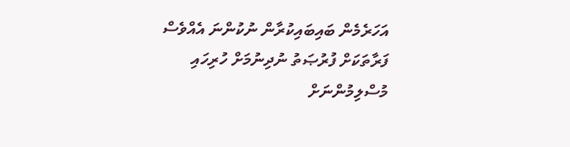އަހަރެމެން ބައިބައިކުރާން ނުކުންނަ އެއްވެސް ފަރާތަކަށް ފުރުޞަތު ނުދިނުމަށް ހުރިހައި މުސްލިމުންނަށް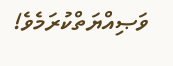ވަޞިއްޔަތްކުރަމެވެ!